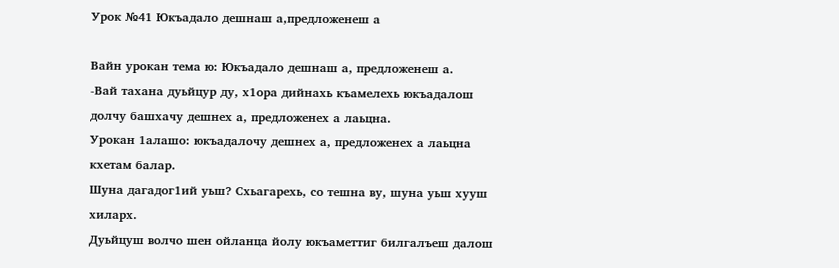Урок №41 Юкъадало дешнаш а,предложенеш а

Вайн урокан тема ю: Юкъадало дешнаш а, предложенеш а.
-Вай тахана дуьйцур ду, х1ора дийнахь къамелехь юкъадалош долчу башхачу дешнех а, предложенех а лаьцна.
Урокан 1алашо: юкъадалочу дешнех а, предложенех а лаьцна кхетам балар.
Шуна дагадог1ий уьш? Схьагарехь, со тешна ву, шуна уьш хууш хиларх.
Дуьйцуш волчо шен ойланца йолу юкъаметтиг билгалъеш далош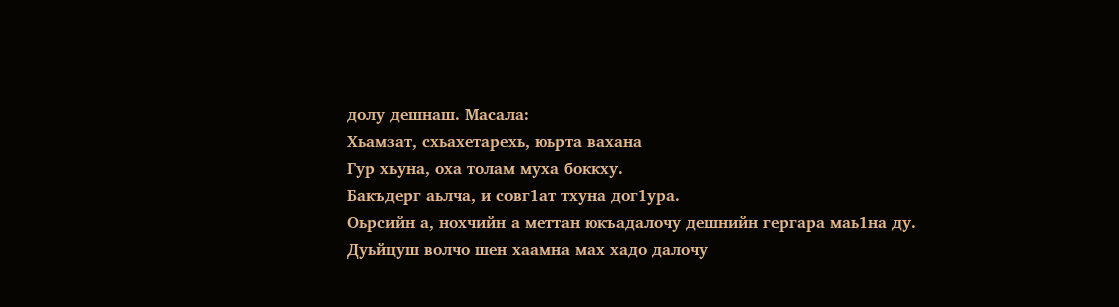долу дешнаш. Масала:
Хьамзат, схьахетарехь, юьрта вахана
Гур хьуна, оха толам муха боккху.
Бакъдерг аьлча, и совг1ат тхуна дог1ура.
Оьрсийн а, нохчийн а меттан юкъадалочу дешнийн гергара маь1на ду.
Дуьйцуш волчо шен хаамна мах хадо далочу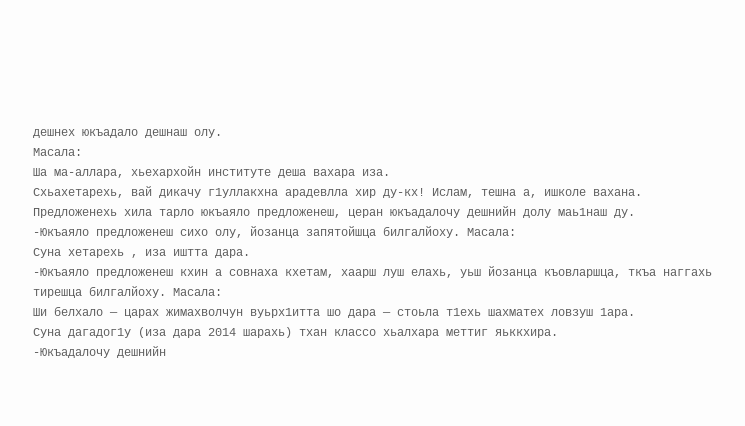дешнех юкъадало дешнаш олу.
Масала:
Ша ма-аллара, хьехархойн институте деша вахара иза.
Схьахетарехь, вай дикачу г1уллакхна арадевлла хир ду-кх! Ислам, тешна а, ишколе вахана.
Предложенехь хила тарло юкъаяло предложенеш, церан юкъадалочу дешнийн долу маь1наш ду.
-Юкъаяло предложенеш сихо олу, йозанца запятойшца билгалйоху. Масала:
Суна хетарехь , иза иштта дара.
-Юкъаяло предложенеш кхин а совнаха кхетам, хаарш луш елахь, уьш йозанца къовларшца, ткъа наггахь тирешца билгалйоху. Масала:
Ши белхало — царах жимахволчун вуьрх1итта шо дара — стоьла т1ехь шахматех ловзуш 1ара.
Суна дагадог1у (иза дара 2014 шарахь) тхан классо хьалхара меттиг яьккхира.
-Юкъадалочу дешнийн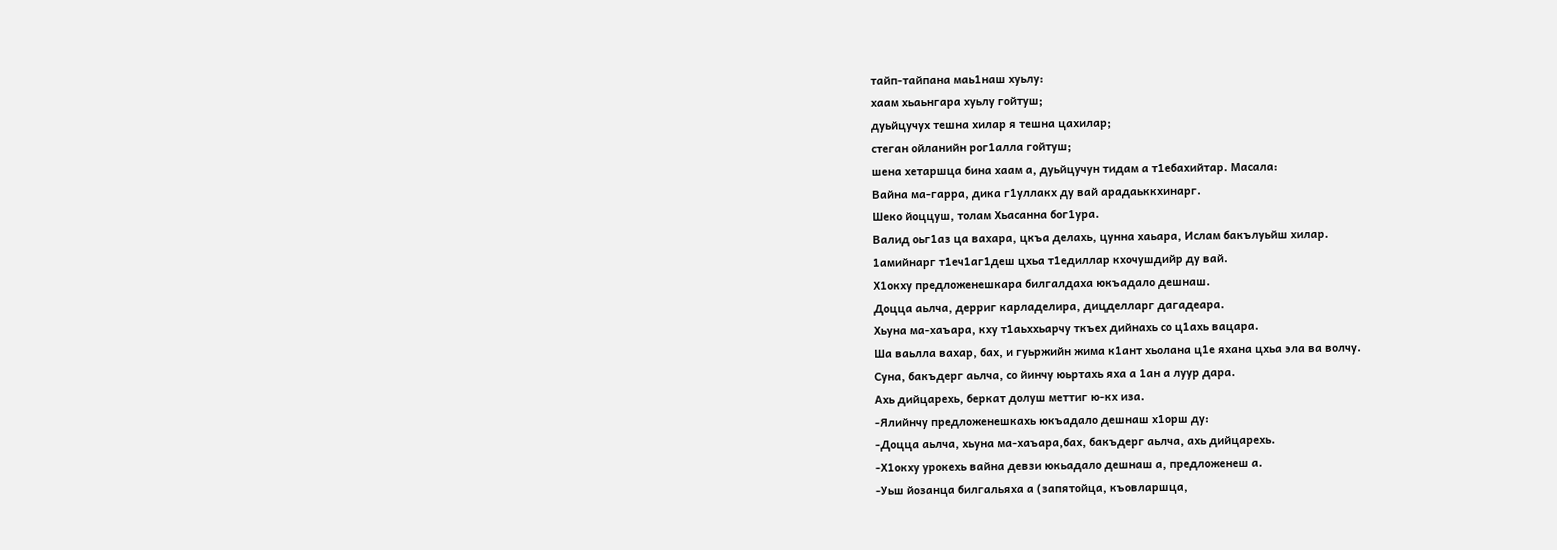тайп-тайпана маь1наш хуьлу:
хаам хьаьнгара хуьлу гойтуш;
дуьйцучух тешна хилар я тешна цахилар;
стеган ойланийн рог1алла гойтуш;
шена хетаршца бина хаам а, дуьйцучун тидам а т1ебахийтар. Масала:
Вайна ма-гарра, дика г1уллакх ду вай арадаьккхинарг.
Шеко йоццуш, толам Хьасанна бог1ура.
Валид оьг1аз ца вахара, цкъа делахь, цунна хаьара, Ислам бакълуьйш хилар.
1амийнарг т1еч1аг1деш цхьа т1едиллар кхочушдийр ду вай.
Х1окху предложенешкара билгалдаха юкъадало дешнаш.
Доцца аьлча, дерриг карладелира, дицделларг дагадеара.
Хьуна ма-хаъара, кху т1аьххьарчу ткъех дийнахь со ц1ахь вацара.
Ша ваьлла вахар, бах, и гуьржийн жима к1ант хьолана ц1е яхана цхьа эла ва волчу.
Суна, бакъдерг аьлча, со йинчу юьртахь яха а 1ан а луур дара.
Ахь дийцарехь, беркат долуш меттиг ю-кх иза.
-Ялийнчу предложенешкахь юкъадало дешнаш х1орш ду:
-Доцца аьлча, хьуна ма-хаъара,бах, бакъдерг аьлча, ахь дийцарехь.
-Х1окху урокехь вайна девзи юкьадало дешнаш а, предложенеш а.
-Уьш йозанца билгальяха а (запятойца, къовларшца,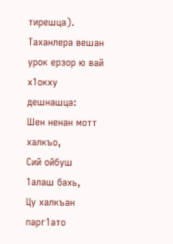тирешца).
Таханлера вешан урок ерзор ю вай х1окху дешнашца:
Шен ненан мотт халкъо,
Сий ойбуш 1алаш бахь,
Цу халкъан парг1ато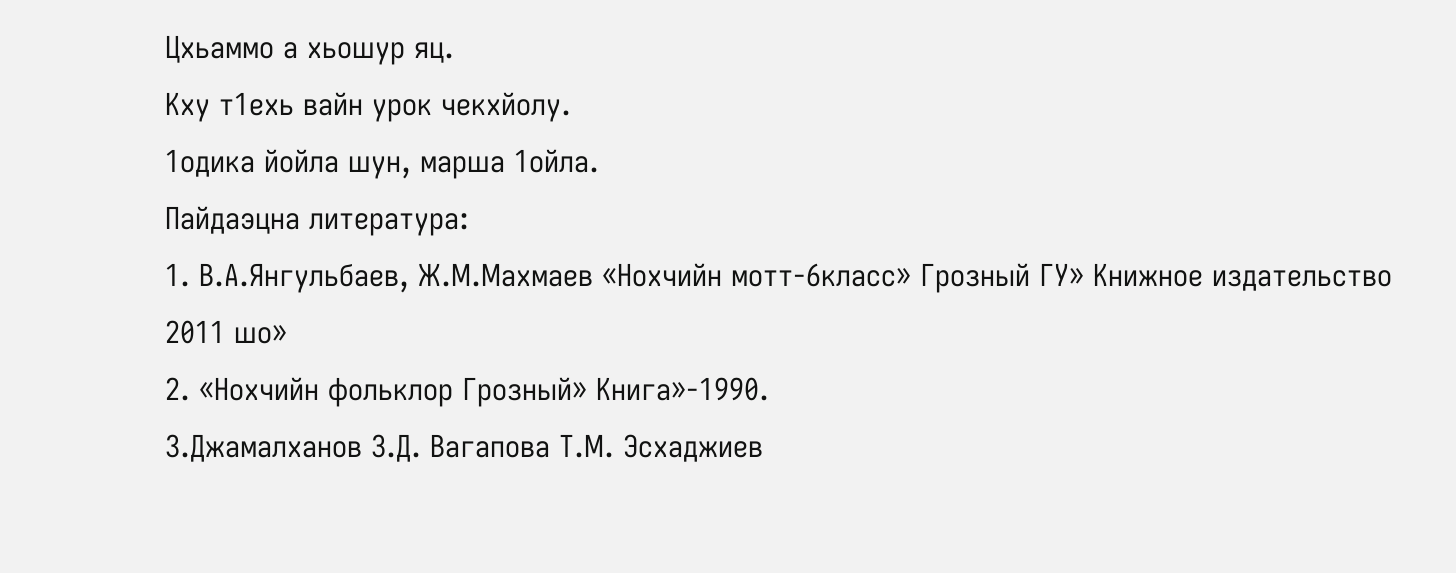Цхьаммо а хьошур яц.
Кху т1ехь вайн урок чекхйолу.
1одика йойла шун, марша 1ойла.
Пайдаэцна литература:
1. В.А.Янгульбаев, Ж.М.Махмаев «Нохчийн мотт-6класс» Грозный ГУ» Книжное издательство 2011 шо»
2. «Нохчийн фольклор Грозный» Книга»-1990.
3.Джамалханов З.Д. Вагапова Т.М. Эсхаджиев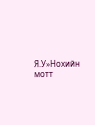Я.У»Нохийн мотт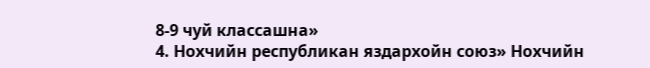8-9 чуй классашна»
4. Нохчийн республикан яздархойн союз» Нохчийн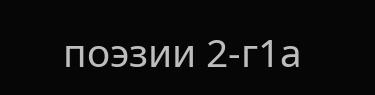поэзии 2-г1а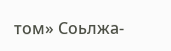том» Соьлжа-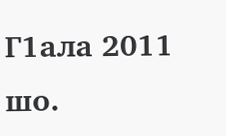Г1ала 2011 шо.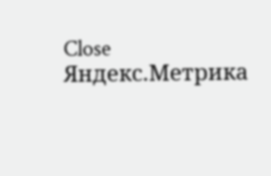Close
Яндекс.Метрика